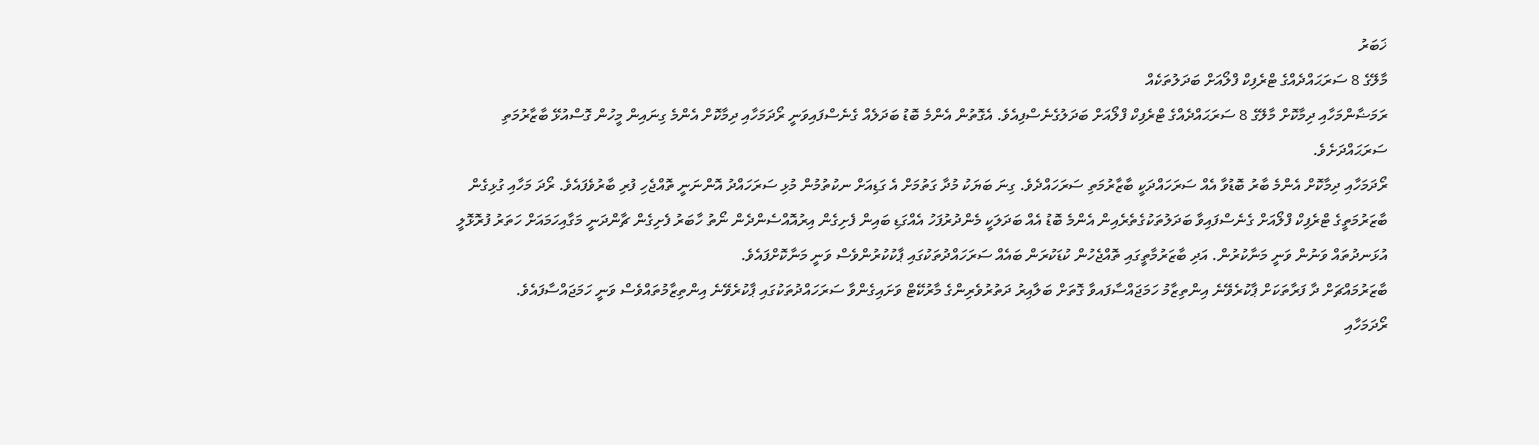ޚަބަރު
މާލޭގެ 8 ސަރަޙައްދެއްގެ ޓްރެފިކް ފްލޯއަށް ބަދަލުތަކެއް
ރަމަޟާންމަހާއި ދިމާކޮށް މާލޭގެ 8 ސަރަޙައްދެއްގެ ޓްރެފިކް ފްލޯއަށް ބަދަލުގެނެސްފިއެވެ. އެގޮތުން އެންމެ ބޮޑު ބަދަލެއް ގެނެސްފައިވަނީ ރޯދަމަހާއި ދިމާކޮށް އެންމެ ގިނައިން މީހުން ގޮސްއުޅޭ ބާޒާރުމަތި ސަރަޙައްދަށެވެ.
ރޯދަމަހާއި ދިމާކޮށް އެންމެ ބާރު ބޮޑުވާ އެއް ސަރަހައްދަކީ ބާޒާރުމަތި ސަރަހައްދެވެ. ގިނަ ބަޔަކު މުދާ ގަތުމަށް އެ ގަޑިއަށް ނކުތުމުން މުޅި ސަރަހައްދު އޮންނަނީ ތޮއްޖެހި ފުރި ބާރުވެފައެވެ. ރޯދަ މަހާއި ގުޅިގެން ބާޒަރުމަތީގެ ޓްރެފިކް ފްލޯއަށް ގެނެސްފައިވާ ބަދަލުތަކުގެތެރެއިން އެންމެ ބޮޑު އެއް ބަދަލަކީ މެންދުރުފަހު އެއްގަޑި ބައިން ފެށިގެން އިރުއޮއްސެންދެން ނޯތު ހާބަރު ފެށިގެން ޗާންދަނީ މަގާއިހަމައަށް ހަތަރު ފުރޮޅޮލީ އުޅަނދުތައް ވަނުން ވަނީ މަނާކުރުން. އަދި ބާޒަރުމާތީގައި ތޮއްޖެހުން ކުޑަކުރަން ބައެއް ސަރަހައްދުތަކުގައި ޕާކުކުރުންވެސް ވަނީ މަނާކޮށްފައެވެ.
ބާޒަރުމައްޗަށް ދާ ފަރާތަކަށް ޕާކުރެވޭނެ އިންތިޒާމު ހަމަޖައްސާފައވާ ގޮތަށް ބަލާއިރު ދަތުރުވެރިންގެ މާރުކޭޓް ވަށައިގެންވާ ސަރަހައްދުތަކުގައި ޕާކުރެވޭނެ އިންތިޒާމުތައްވެސް ވަނީ ހަމަޖައްސާފައެވެ.
ރޯދަމަހާއި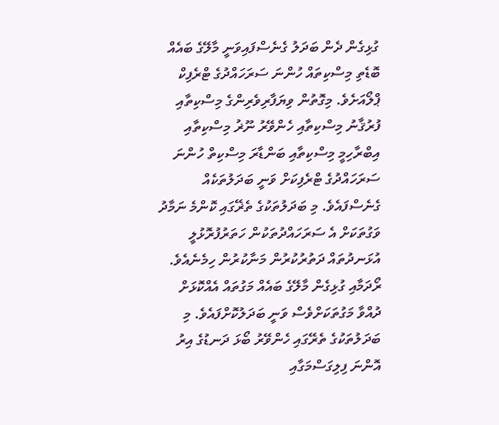ގުޅިގެން ދެން ބަދަލު ގެނެސްފައިވަނީ މާލޭގެ ބައެއް ބޮޑެތި މިސްކިތައް ހުންނަ ސަރަހައްދުގެ ޓްރެފިކް ޕްލޯއަށެވެ. މިގޮތުން ވިޔަފާރިވެރިންގެ މިސްކިތާއި ފުރުޤާނު މިސްކިތާއި ހެންވޭރު ނޫޜު މިސްކިތާއި އިބްރާހިމީ މިސްކިތާއި ބަންޑާރަ މިސްކިތް ހުންނަ ސަރަހައްދުގެ ޓްރެފިކަށް ވަނީ ބަދަލުތަކެއް ގެނެސްފައެވެ. މި ބަދަލުތަކުގެ ތެޜޭގައި ކޮންމެ ނަމާދު ވަގުތަކަށް އެ ސަރަހައްދުތަކުން ހަތަރުފުރޮޅުލީ އުޅަނދުތައް ދަތުރުކުރުން މަނާކުރުން ހިމެނެއެވެ.
ރޯދަމާއި ގުޅިގެން މާލޭގެ ބައެއް މަގުތައް އެއްކޮޅަށް ދުއްވާ މަގުތަކަށްވެސް ވަނީ ބަދަލުކޮށްފައެވެ. މި ބަދަލުތަކުގެ ތެރޭގައި ހެންވޭރު ބޯޅަ ދަނޑުގެ އިރު އޮންނަ ފިލިގަސްމަގާއި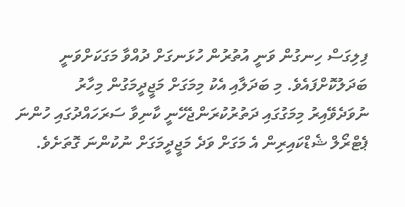ފިލިގަސް ހިނގުން ވަނީ އުތުރުން ހުޅަނގަށް ދުއްވާ މަގަކަށްވަނީ ބަދަލުކޮށްފައެވެ. މި ބަދަލާއި އެކު މިމަގަށް މަޖީދީމަގުން މިހާރު ނުވަދެވޭއިރު މިމަގުގައި ދަތުރުކުރަންޖެހޭނީ ކާނިވާ ސަރަހައްދުގައި ހުންނަ ޕެޓްރޯލް ޝެޑްކައިރިން އެ މަގަށް ވަދެ މަޖީދީމަގަށް ނުކުންނަ ގޮތަށެވެ.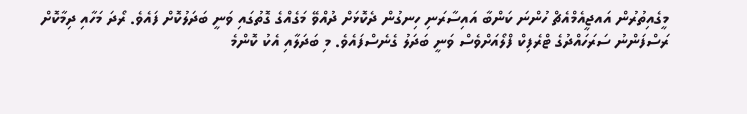މީގެއިތުރުން އައޖީއެމްއެޗް ހުންނަ ކަންބާ އައިސާރަނި ހިނގުން ދެކޮޅަށް ދުއްވޭ މަގެއްގެ ގޮތުގައި ވަނީ ބަދަލުކޮށް ފައެވެ. ރޯދަ މަހާއި ދިމާކޮށް ރަސްފަންނު ސަރަހައްދުގެ ޓްރެފިކް ފްލޯއަށްވެސް ވަނީ ބަދަލު ގެނެސްފައެވެ. މި ބަދަލާއި އެކު ކޮންމެ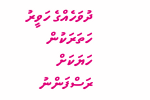ދުވަހެއްގެ ހަވީރު ހަތަރަކުން ހަޔަކަށް ރަސްފަންނު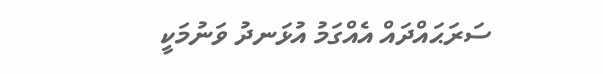ސަރަޙައްދައް އެއްގަމު އުޅަނދު ވަނުމަކީ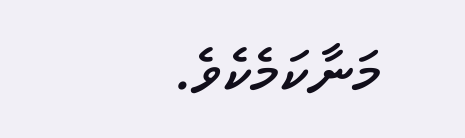މަނާކަމެކެވެ.